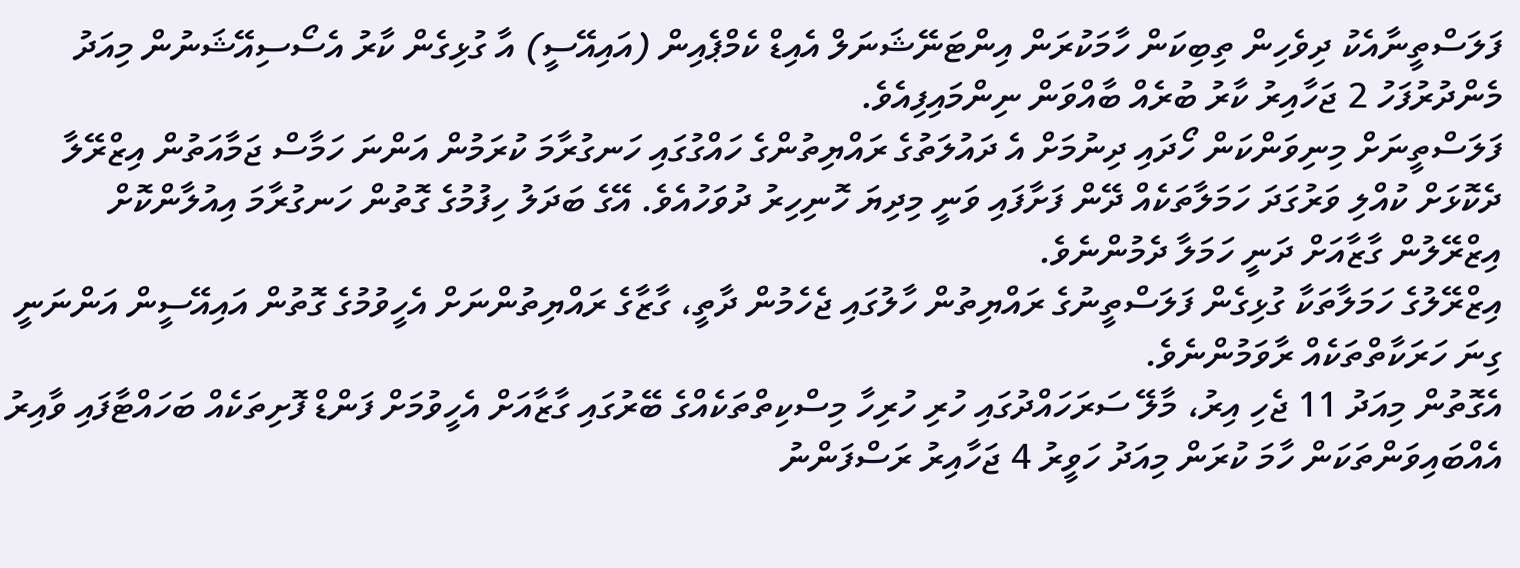ފަލަސްތީނާއެކު ދިވެހިން ތިބިކަން ހާމަކުރަން އިންޓަނޭޝަނަލް އެއިޑް ކެމްޕެއިން (އައިއޭސީ) އާ ގުޅިގެން ކާރު އެސޯސިއޭޝަނުން މިއަދު މެންދުރުފަހު 2 ޖަހާއިރު ކާރު ބުރެއް ބާއްވަން ނިންމައިފިއެވެ.
ފަލަސްތީނަށް މިނިވަންކަން ހޯދައި ދިނުމަށް އެ ދައުލަތުގެ ރައްޔިތުންގެ ހައްގުގައި ހަނގުރާމަ ކުރަމުން އަންނަ ހަމާސް ޖަމާއަތުން އިޒްރޭލާ ދެކޮޅަށް ކުއްލި ވަރުގަދަ ހަމަލާތަކެއް ދޭން ފަށާފައި ވަނީ މިދިޔަ ހޮނިހިރު ދުވަހުއެވެ. އޭގެ ބަދަލު ހިފުމުގެ ގޮތުން ހަނގުރާމަ އިއުލާންކޮށް އިޒްރޭލުން ގާޒާއަށް ދަނީ ހަމަލާ ދެމުންނެވެ.
އިޒްރޭލުގެ ހަމަލާތަކާ ގުޅިގެން ފަލަސްތީނުގެ ރައްޔިތުން ހާލުގައި ޖެހެމުން ދާތީ، ގާޒާގެ ރައްޔިތުންނަށް އެހީވުމުގެ ގޮތުން އައިއޭސީން އަންނަނީ ގިނަ ހަރަކާތްތަކެއް ރާވަމުންނެވެ.
އެގޮތުން މިއަދު 11 ޖެހި އިރު، މާލޭ ސަރަހައްދުގައި ހުރި ހުރިހާ މިސްކިތްތަކެއްގެ ބޭރުގައި ގާޒާއަށް އެހީވުމަށް ފަންޑް ފޮށިތަކެއް ބަހައްޓާފައި ވާއިރު އެއްބައިވަންތަކަން ހާމަ ކުރަން މިއަދު ހަވީރު 4 ޖަހާއިރު ރަސްފަންނު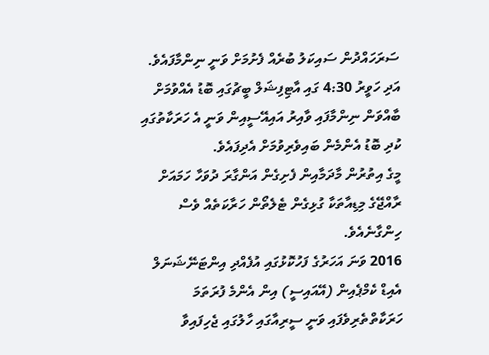ސަރަހައްދުން ސައިކަލު ބުރެއް ފެށުމަށް ވަނީ ނިންމާފައެވެ. އަދި ހަވީރު 4:30 ގައި އާޓިފިޝަލް ބީޗުގައި ބޮޑު އެއްވުމަށް ބާއްވަން ނިންމާފައި ވާއިރު އައިއޭސީއިން ވަނީ އެ ހަރަކާތުގައި ކުދި ބޮޑު އެންމެން ބައިވެރިވުމަށް އެދިފައެވެ.
މީގެ އިތުރުން މާދަމާއިން ފެށިގެން އަންގާރަ ދުވަހާ ހަމައަށް ރާއްޖޭގެ މިޑިއާތަކާ ގުޅިގެން ޓެލެތޯން ހަރާކަތެއް ވެސް ހިންގާނެއެވެ.
2016 ވަނަ އަހަރުގެ ފަހުކޮޅުގައި އުފެއްދި އިންޓަނޭޝަނަލް އެއިޑް ކެމްޕެއިން (އޭއައިސީ) އިން އެންމެ ފުރަތަމަ ހަރަކާތްތެރިވެފައި ވަނީ ސީރިއާގައި ހާލުގައި ޖެހިފައިވާ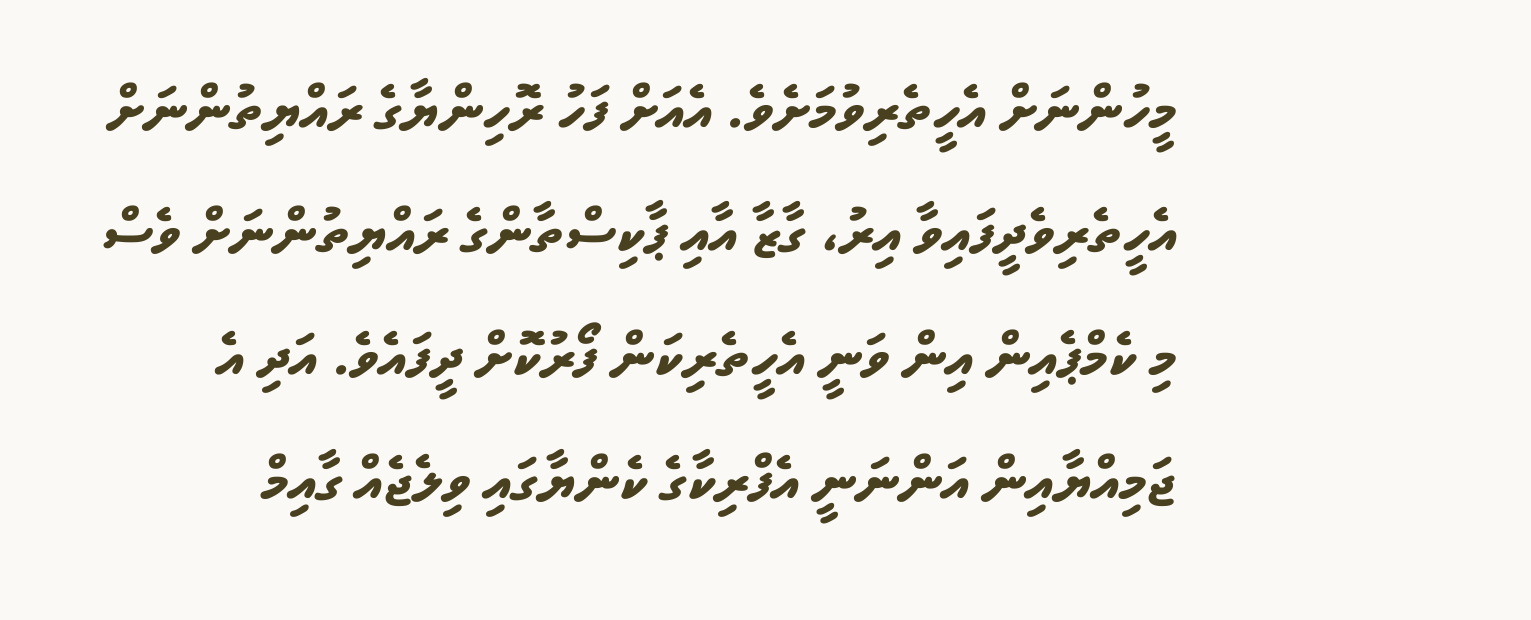މީހުންނަށް އެހީތެރިވުމަށެވެ. އެއަށް ފަހު ރޮހިންޔާގެ ރައްޔިތުންނަށް އެހީތެރިވެދީފައިވާ އިރު، ގާޒާ އާއި ޕާކިސްތާންގެ ރައްޔިތުންނަށް ވެސް މި ކެމްޕެއިން އިން ވަނީ އެހީތެރިކަން ފޯރުކޮށް ދީފައެވެ. އަދި އެ ޖަމިއްޔާއިން އަންނަނީ އެފްރިކާގެ ކެންޔާގައި ވިލެޖެއް ގާއިމް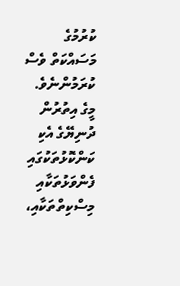ކުރުމުގެ މަސައްކަތް ވެސް ކުރަމުންނެވެ.
މީގެ އިތުރުން ދުނިޔޭގެ އެކި ކަންކޮޅުތަކުގައި ފެންވަޅުތަކާއި މިސްކިތްތަކާއި،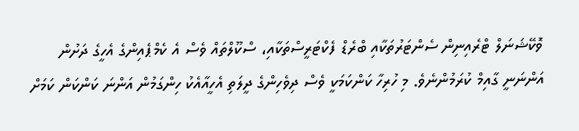ވޮކޭޝަނަލް ޓްރެއިނިން ސެންޓަރުތަކާއި ބްރެޑް ފެކްޓަރީސްތަކާއި، ސްކޫލްތައް ވެސް އެ ކެމްޕެއިންގެ އެހީގެ ދަށުން އަންނަނީ ގާއިމް ކުރަމުންނެވެ. މި ހުރިހާ ކަންކަމަކީ ވެސް ދިވެހިންގެ ދީލަތި އެހީއާއެކު ހިންގަމުން އަންނަ ކަންކަން ކަމަށް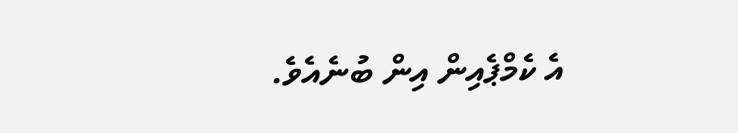އެ ކެމްޕެއިން އިން ބުނެއެވެ.